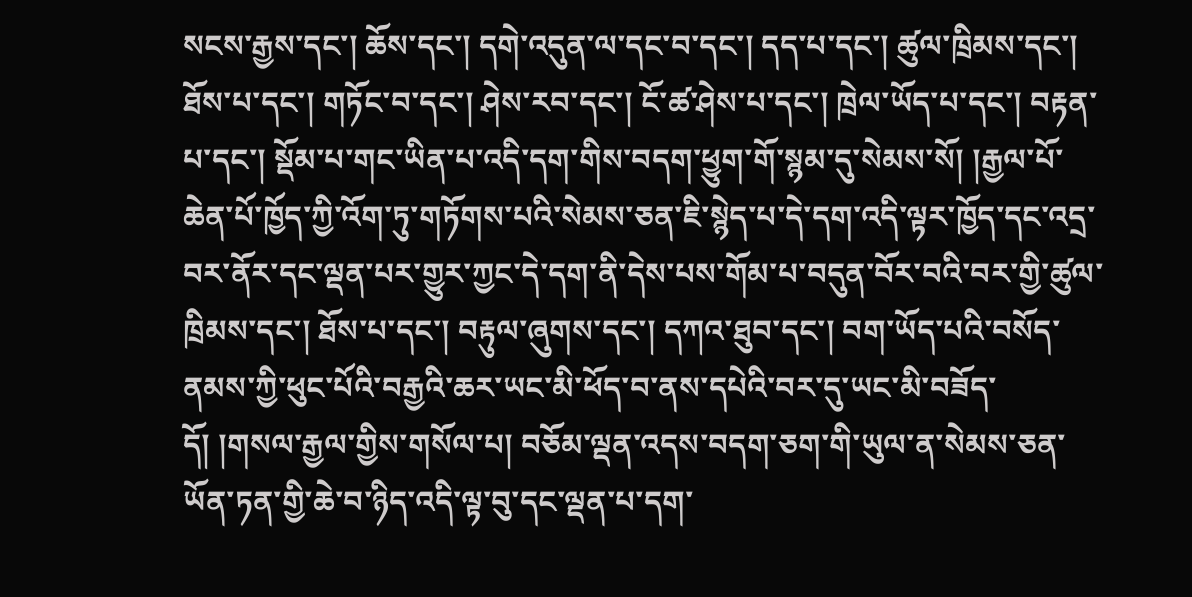སངས་རྒྱས་དང་། ཆོས་དང་། དགེ་འདུན་ལ་དང་བ་དང་། དད་པ་དང་། ཚུལ་ཁྲིམས་དང་། ཐོས་པ་དང་། གཏོང་བ་དང་། ཤེས་རབ་དང་། ངོ་ཚ་ཤེས་པ་དང་། ཁྲེལ་ཡོད་པ་དང་། བརྟན་པ་དང་། སྡོམ་པ་གང་ཡིན་པ་འདི་དག་གིས་བདག་ཕྱུག་གོ་སྙམ་དུ་སེམས་སོ། །རྒྱལ་པོ་ཆེན་པོ་ཁྱོད་ཀྱི་འོག་ཏུ་གཏོགས་པའི་སེམས་ཅན་ཇི་སྙེད་པ་དེ་དག་འདི་ལྟར་ཁྱོད་དང་འདྲ་བར་ནོར་དང་ལྡན་པར་གྱུར་ཀྱང་དེ་དག་ནི་དེས་པས་གོམ་པ་བདུན་བོར་བའི་བར་གྱི་ཚུལ་ཁྲིམས་དང་། ཐོས་པ་དང་། བརྟུལ་ཞུགས་དང་། དཀའ་ཐུབ་དང་། བག་ཡོད་པའི་བསོད་ནམས་ཀྱི་ཕུང་པོའི་བརྒྱའི་ཆར་ཡང་མི་ཕོད་བ་ནས་དཔེའི་བར་དུ་ཡང་མི་བཟོད་དོ། །གསལ་རྒྱལ་གྱིས་གསོལ་པ། བཅོམ་ལྡན་འདས་བདག་ཅག་གི་ཡུལ་ན་སེམས་ཅན་ཡོན་ཏན་གྱི་ཆེ་བ་ཉིད་འདི་ལྟ་བུ་དང་ལྡན་པ་དག་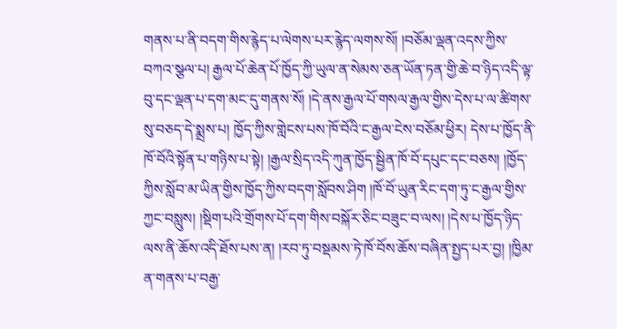གནས་པ་ནི་བདག་གིས་རྙེད་པ་ལེགས་པར་རྙེད་ལགས་སོ། །བཅོམ་ལྡན་འདས་ཀྱིས་བཀའ་སྩལ་པ། རྒྱལ་པོ་ཆེན་པོ་ཁྱོད་ཀྱི་ཡུལ་ན་སེམས་ཅན་ཡོན་ཏན་གྱི་ཆེ་བ་ཉིད་འདི་ལྟ་བུ་དང་ལྡན་པ་དག་མང་དུ་གནས་སོ། །དེ་ནས་རྒྱལ་པོ་གསལ་རྒྱལ་གྱིས་དེས་པ་ལ་ཚིགས་སུ་བཅད་དེ་སྨྲས་པ། ཁྱོད་ཀྱིས་གླེངས་པས་ཁོ་བོའི་ང་རྒྱལ་ངེས་བཅོམ་ཕྱིར། དེས་པ་ཁྱོད་ནི་ཁོ་བོའི་སྟོན་པ་གཉིས་པ་སྟེ། །རྒྱལ་སྲིད་འདི་ཀུན་ཁྱོད་སྦྱིན་ཁོ་བོ་དཔུང་དང་བཅས། །ཁྱོད་ཀྱིས་སློབ་མ་ཡིན་གྱིས་ཁྱོད་ཀྱིས་བདག་སློབས་ཤིག །ཁོ་བོ་ཡུན་རིང་དག་ཏུ་ང་རྒྱལ་གྱིས་ཀྱང་བསླུས། །སྡིག་པའི་གྲོགས་པོ་དག་གིས་བསྐོར་ཅིང་བཟུང་བ་ལས། །དེས་པ་ཁྱོད་ཉིད་ལས་ནི་ཆོས་འདི་ཐོས་པས་ན། །རབ་ཏུ་བསྡམས་ཏེ་ཁོ་བོས་ཆོས་བཞིན་སྤྱད་པར་བྱ། །ཁྱིམ་ན་གནས་པ་བརྒྱ་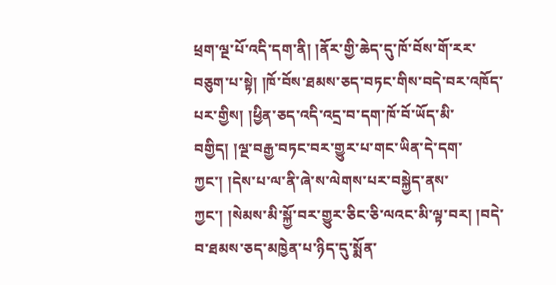ཕྲག་ལྔ་པོ་འདི་དག་ནི། །ནོར་གྱི་ཆེད་དུ་ཁོ་བོས་གོ་རར་བཅུག་པ་སྟེ། །ཁོ་བོས་ཐམས་ཅད་བཏང་གིས་བདེ་བར་འཁོད་པར་གྱིས། །ཕྱིན་ཅད་འདི་འདྲ་བ་དག་ཁོ་བོ་ཡོད་མི་བགྱིད། །ལྔ་བརྒྱ་བཏང་བར་གྱུར་པ་གང་ཡིན་དེ་དག་ཀྱང་། །དེས་པ་ལ་ནི་ཞེ་ས་ལེགས་པར་བསྐྱེད་ནས་ཀྱང་། །སེམས་མི་སྐྱོ་བར་གྱུར་ཅིང་ཅི་ལའང་མི་ལྟ་བར། །བདེ་བ་ཐམས་ཅད་མཁྱེན་པ་ཉིད་དུ་སྨོན་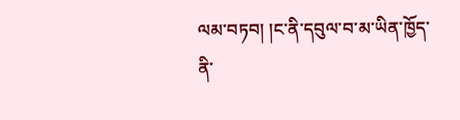ལམ་བཏབ། །ང་ནི་དབུལ་བ་མ་ཡིན་ཁྱོད་ནི་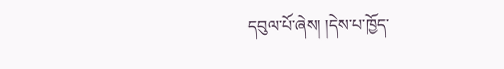དབུལ་པོ་ཞེས། །དེས་པ་ཁྱོད་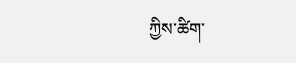ཀྱིས་ཚིག་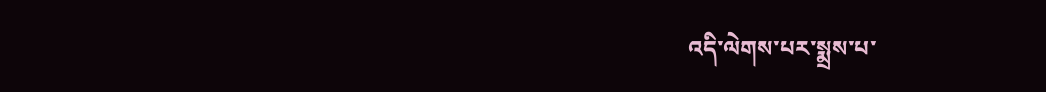འདི་ལེགས་པར་སྨྲས་པ་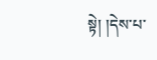སྟེ། །དེས་པ་